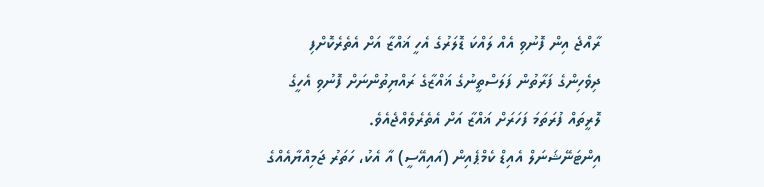ރާއްޖެ އިން ފޮނުވި އެއް ލައްކަ ޑޮލަރުގެ އެހީ ޣައްޒާ އަށް އެތެރެކޮށްފި
ދިވެހިންގެ ފަރާތުން ފަލަސްތީނުގެ ޣައްޒާގެ ރައްޔިތުންނަށް ފޮނުވި އެހީގެ ލޮރީތައް ފުރަތަމަ ފަހަރަށް ޣައްޒާ އަށް އެތެރެވެއްޖެއެވެ.
އިންޓަނޭޝަނަލް އެއިޑް ކެމްޕެއިން (އައިއޭސީ) އާ އެކު، ހަތަރު ޖަމިއްޔާއެއްގެ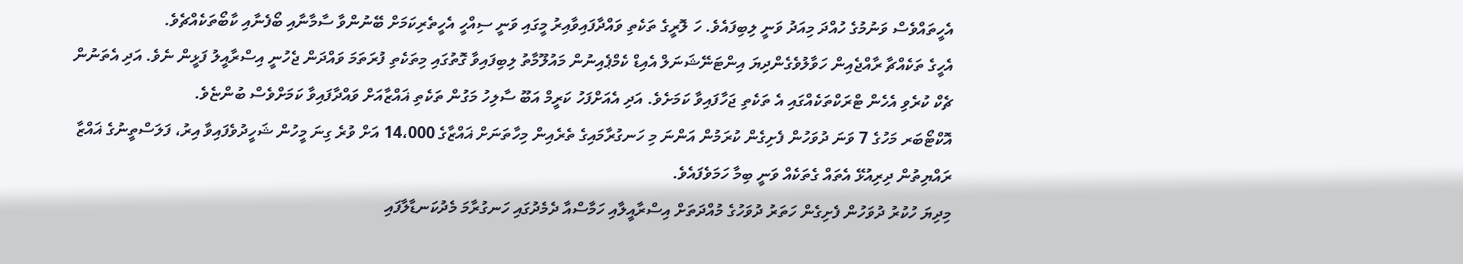އެހީތައްވެސް ވަނުމުގެ ހުއްދަ މިއަދު ވަނީ ލިބިފައެވެ. ހަ ލޮރީގެ ތަކެތި ވައްދާފައިވާއިރު މީގައި ވަނީ ސިއްހީ އެހީތެރިކަމަށް ބޭނުންވާ ސާމާނާއި ބޯފެނާއި ކާބޯތަކެއްޗެވެ.
އެހީގެ ތަކެއްޗާ ރާއްޖެއިން ހަވާލުވެގެންދިޔަ އިންޓަނޭޝަނަލް އެއިޑް ކެމްޕެއިނުން މައުލޫމާތު ލިބިފައިވާ ގޮތުގައި މިތަކެތި ފުރަތަމަ ވައްދަން ޖެހުނީ އިސްރާއީލު ފަޅީން ނެވެ. އަދި އެތަނުން ޗެކް ކުރެވި އެހެން ޓްރަކްތަކެއްގައި އެ ތަކެތި ޖަހާފައިވާ ކަމަށެވެ. އަދި އެއަށްފަހު ކަރީމް އަބޫ ސާލިހު މަގުން ތަކެތި ޣައްޒާއަށް ވައްދާފައިވާ ކަމަށްވެސް ބުންޏެވެ.
އޮކްޓޯބަރ މަހުގެ 7 ވަނަ ދުވަހުން ފެށިގެން ކުރަމުން އަންނަ މި ހަނގުރާމައިގެ ތެރެއިން މިހާތަނަށް ޣައްޒާގެ 14،000 އަށް ވުރެ ގިނަ މީހުން ޝަހީދުވެފައިވާ އިރު، ފަލަސްތީނުގެ ޣައްޒާ ރައްޔިތުން ދިރިއުޅޭ އެތައް ގެތަކެއް ވަނީ ބިމާ ހަމަވެފައެވެ.
މިދިޔަ ހުކުރު ދުވަހުން ފެށިގެން ހަތަރު ދުވަހުގެ މުއްދަތަށް އިސްރާއީލާއި ހަމާސްއާ ދެމެދުގައި ހަނގުރާމަ މެދުކަނޑާލާފައި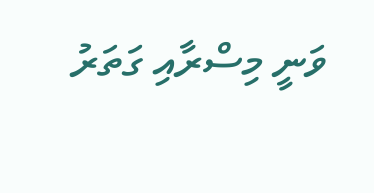ވަނީ މިސްރާއި ގަތަރު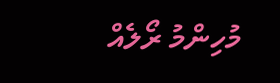މުހިންމު ރޯލެއް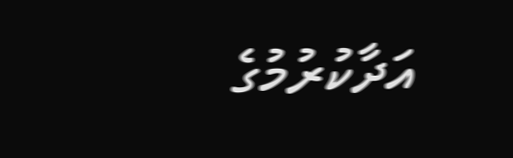އަދާކުރުމުގެ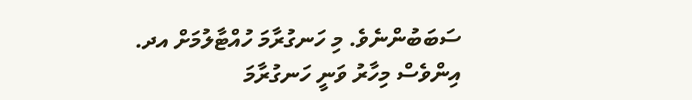ސަބަބުންނެވެ. މި ހަނގުރާމަ ހުއްޓާލުމަށް އދ. އިންވެސް މިހާރު ވަނީ ހަނގުރާމަ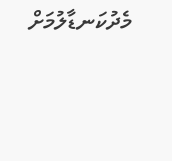މެދުކަނޑާލުމަށް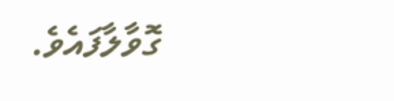ގޮވާލާފައެވެ.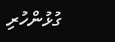ގުޅުންހުރި